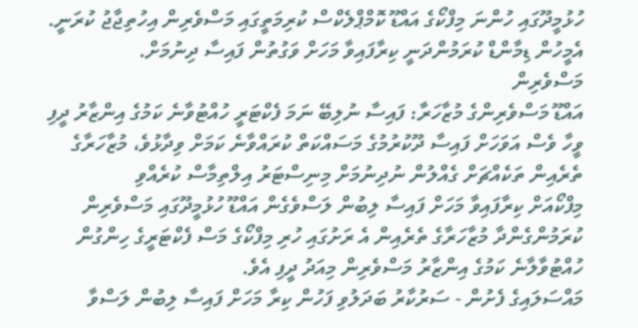ހުޅުމީދޫގައި ހުންނަ މިފްކޯގެ އައްޑޫ ކޮމްޕްލެކްސް ކުރިމަތީގައި މަސްވެރިން އިހުތިޖާޖު ކުރަނީ. އެމީހުން ޑިމާންޑް ކުރަމުންދަނީ ކިރާފައިވާ މަހަށް ވަގުތުން ފައިސާ ދިނުމަށް.
މަސްވެރިން
އައްޑޫ މަސްވެރިންގެ މުޒާހަރާ: ފައިސާ ނުލިބޭ ނަމަ ފެކްޓަރީ ހުއްޓުވާނެ ކަމުގެ އިންޒާރު ދީފި
ވީހާ ވެސް އަވަހަށް ފައިސާ ދޫކުރުމުގެ މަސައްކަތް ކުރައްވާނެ ކަމަށް ވިދާޅުވެ، މުޒާހަރާގެ ތެރެއިން ތަކެއްޗަށް ގެއްލުން ނުދިނުމަށް މިނިސްޓަރު އިލްތިމާސް ކުރެއްވި
މިފްކޯއަށް ކިރާފައިވާ މަހަށް ފައިސާ ލިބުން ލަސްވެގެން އައްޑޫ ހުޅުމީދޫގައި މަސްވެރިން ކުރަމުންގެންދާ މުޒާހަރާގެ ތެރެއިން އެ ރަށުގައި ހުރި މިފްކޯގެ މަސް ފެކްޓަރީގެ ހިންގުން ހުއްޓުވާލާނެ ކަމުގެ އިންޒާރު މަސްވެރިން މިއަދު ދީފި އެވެ.
މައްސަލައިގެ ފެށުން - ސަރުކާރު ބަދަލުވި ފަހުން ކިރާ މަހަށް ފައިސާ ލިބުން ލަސްވާ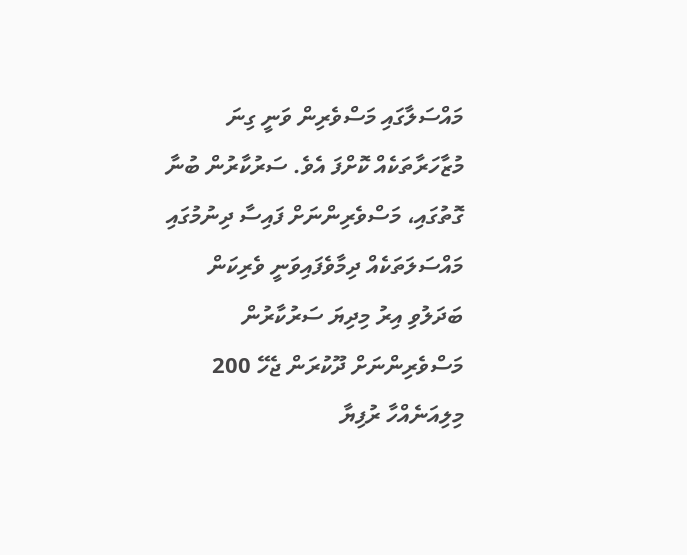މައްސަލާގައި މަސްވެރިން ވަނީ ގިނަ މުޒާހަރާތަކެއް ކޮށްފަ އެވެ. ސަރުކާރުން ބުނާ ގޮތުގައި، މަސްވެރިންނަށް ފައިސާ ދިނުމުގައި މައްސަލަތަކެއް ދިމާވެފައިވަނީ ވެރިކަން ބަދަލުވި އިރު މިދިޔަ ސަރުކާރުން މަސްވެރިންނަށް ދޫކުރަން ޖެހޭ 200 މިލިއަނެއްހާ ރުފިޔާ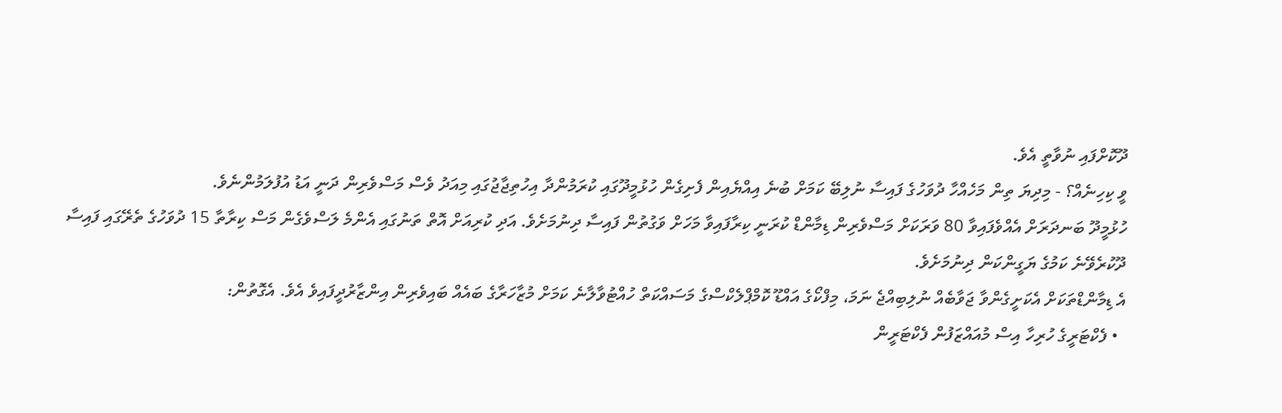ދޫކޮށްފައި ނުވާތީ އެވެ.
ވީ ކިހިނެއް؟ - މިދިޔަ ތިން މަހެއްހާ ދުވަހުގެ ފައިސާ ނުލިބޭ ކަމަށް ބުނެ އިއްޔެއިން ފެށިގެން ހުޅުމީދޫގައި ކުރަމުންދާ އިހުތިޖާޖުގައި މިއަދު ވެސް މަސްވެރިން ދަނީ އަޑު އުފުލަމުންނެވެ.
ހުޅުމީދޫ ބަނދަރަށް އެއްވެފައިވާ 80 ވަރަކަށް މަސްވެރިން ޑިމާންޑް ކުރަނީ ކިރާފައިވާ މަހަށް ވަގުތުން ފައިސާ ދިނުމަށެވެ. އަދި ކުރިއަށް އޮތް ތަނުގައި އެންމެ ލަސްވެގެން މަސް ކިރާތާ 15 ދުވަހުގެ ތެރޭގައި ފައިސާ ދޫކުރެވޭނެ ކަމުގެ ޔަގީންކަން ދިނުމަށެވެ.
އެ ޑިމާންޑްތަކަށް އެކަށީގެންވާ ޖަވާބެއް ނުލިބިއްޖެ ނަމަ، މިފްކޯގެ އައްޑޫ ކޮމްޕްލެކްސްގެ މަސައްކަތް ހުއްޓުވާލާނެ ކަމަށް މުޒާހަރާގެ ބައެއް ބައިވެރިން އިންޒާރުދީފައިވެ އެވެ. އެގޮތުން:
  • ފެކްޓަރީގެ ހުރިހާ އިސް މުއައްޒަފުން ފެކްޓަރީން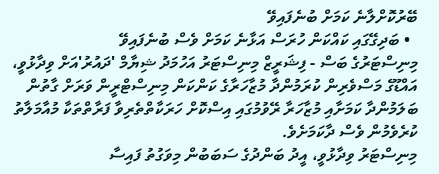ބޭރުކޮށްލާނެ ކަމަށް ބުނެފައިވޭ
  • ބަދިގޭގައި ކައްކަން ހުރަސް އަޅާނެ ކަމަށް ވެސް ބުނެފައިވޭ
މިނިސްޓަރުގެ ބަސް - ފިޝަރީޒް މިނިސްޓަރު އަހުމަދު ޝިޔާމް 'ދައުރު'އަށް ވިދާޅުވީ، އައްޑޫގެ މަސްވެރިން ކުރަމުންދާ މުޒާހަރާގެ ކަންކަން މިނިސްޓްރީން ވަރަށް ގާތުން ބަލަމުންދާ ކަމަށާއި މުޒާހަރާ ރޭވުމުގައި އިސްކޮށް ހަރަކާތްތެރިވާ ފަރާތްތަކާ މުއާމަލާތު ކުރެވެމުން ވެސް ދާކަމަށެވެ.
މިނިސްޓަރު ވިދާޅުވީ، އީދު ބަންދުގެ ސަބަބުން މިވަގުތު ފައިސާ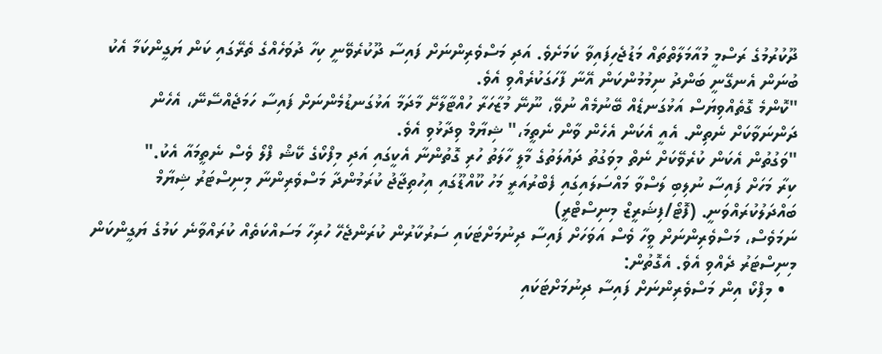ދޫކުރުމުގެ ރަސްމީ މުއާމަލާތްތައް މަޑުޖެހިފައިވާ ކަމަށެވެ. އަދި މަސްވެރިންނަށް ފައިސާ ދޫކުރެވޭނީ ކިހާ ދުވަހެއްގެ ތެރޭގައި ކަން ޔަގީންކަމާ އެކު ބުނަން އެނގޭނީ ބަންދު ނިމުމުންކަން އޭނާ ފާހަގަކުރެއްވި އެވެ.
"ކޮންމެ ގޮތެއްވިޔަސް އަޅުގަނޑެއް ބޭނުމެއް ނުވޭ، ނޫނޭ މުޒާހަރާ ހުއްޓާލާށޭ މާދަމާ އަޅުގަނޑުމެންނަށް ފައިސާ ހަމަޖެއްސޭނޭ، އެހެން ދަންނަވާކަށް ނެތިން. އެއީ އެކަން އެހެން ވާން ނެތީމަ،" ޝިޔާމް ވިދާޅުވި އެވެ.
"ވަގުތުން އެކަން ކުރެވޭކަށް ނެތް މިވަގުތު ދައުލަތުގެ މާލީ ހާލަތު ހުރި ގޮތުންނާ އެކީގައި އަދި މިފްކޯގެ ކޭޝް ފްލޯ ވެސް ނެތީމައާ އެކު."
ކިރާ މަހަށް ފައިސާ ނުލިބި ލަސްވާ މައްސަލައިގައި ފެބްރުއަރީ މަހު ކޫއްޑޫގައި އިހުތިޖާޖު ކުރަމުންދާ މަސްވެރިންނާ މިނިސްޓަރު ޝިޔާމް ބައްދަލުކުރައްވަނީ. (ފޮޓޯ/ފިޝަރީޒް މިނިސްޓްރީ)
ނަމަވެސް، މަސްވެރިންނަށް ވީހާ ވެސް އަވަހަށް ފައިސާ ދިނުމަށްޓަކައި ސަރުކާރުން ކުރަންޖެހޭ ހުރިހާ މަސައްކަތެއް ކުރައްވާނެ ކަމުގެ ޔަގީންކަން މިނިސްޓަރު ދެއްވި އެވެ. އެގޮތުން:
  • މިފްކޯ އިން މަސްވެރިންނަށް ފައިސާ ދިނުމަށްޓަކައި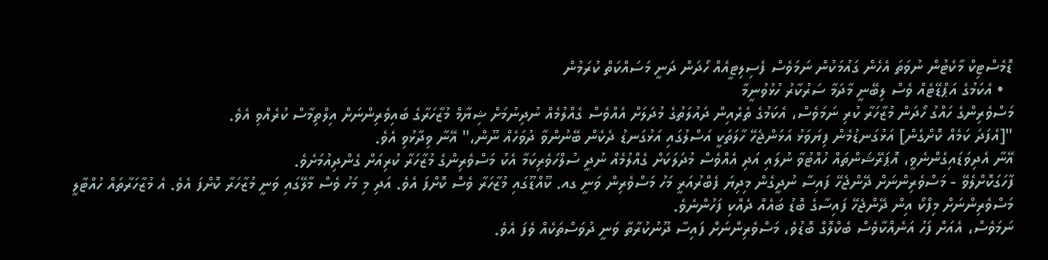ޑޮމެސްޓިކް މާކެޓުން ނުވަތަ އެހެން ގައުމަކުން ނަމަވެސް ފެސިލިޓީއެއް ހޯދަން ދަނީ މަސައްކަތް ކުރަމުން
  • އެކަމުގެ އަޕްޑޭޓެއް ވެސް ލިބޭނީ މާދަމާ ސަރުކާރު ހުޅުވުނީމާ
މަސްވެރިންގެ ހައްގު ހޯދަން މުޒާހަރާ ކުރި ނަމަވެސް، އެކަމުގެ ތެރެއިން ދައުލަތުގެ މުދަލަށް އެއްވެސް ގެއްލުމެއް ނުދިނުމަށް ޝިޔާމް މުޒާހަރާގެ ބައިވެރިންނަށް އިލްތިމާސް ކުރެއްވި އެވެ.
"[އެފަދަ ކަމެއް ކޮށްގެން] އަޅުގަނޑުމެން ފިޔަވަޅު އަޅަންޖެހޭ ހާލަތަކީ އަސްލުގައި އަޅުގަނޑު ދެކެން ބޭނުންވާ ދުވަހެއް ނޫން،" އޭނާ ވިދާޅުވި އެވެ.
އޭނާ އެދިވަޑައިގެންނެވީ، އޮޕަރޭޝަންތައް ހުއްޓުވާ ނުލައި އަދި އެއްވެސް މުދަލަކަށް ގެއްލުމެއް ނުދީ ސުލްހަވެރިކަމާ އެކު މަސްވެރިންގެ މުޒާހަރާ ކުރިއަށް ގެންދިއުމަށެވެ.
ފާހަގަކޮށްލެވޭ - މަސްވެރިންނަށް ދޭންޖެހޭ ފައިސާ ނުދީގެން މިދިޔަ ފެބްރުއަރީ މަހު މަސްވެރިން ވަނީ ގއ. ކޫއްޑޫގައި މުޒާހަރާ ވެސް ކޮށްފަ އެވެ. އަދި މި މަހު ވެސް މާލޭގައި ވަނީ މުޒާހަރާ ކޮށްފަ އެވެ. އެ މުޒާހަރާތައް ހުއްޓާލީ މަސްވެރިންނަށް މިފްކޯ އިން ދޭންޖެހޭ ފައިސާގެ ބޮޑު ބައެއް ދެއްކި ފަހުންނެވެ.
ނަމަވެސް، އެއަށް ފަހު އަނެއްކާވެސް ބެކްލޮގް ބޮޑުވެ، މަސްވެރިންނަށް ފައިސާ ދޫނުކުރާތާ ވަނީ ދުވަސްތަކެއް ވެފަ އެވެ.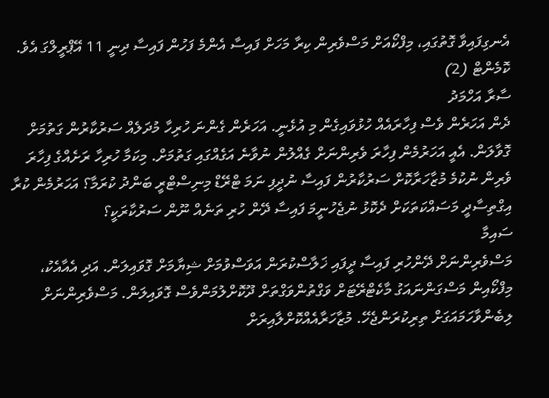އެނގިފައިވާ ގޮތުގައި، މިފްކޯއަށް މަސްވެރިން ކިރާ މަހަށް ފައިސާ އެންމެ ފަހުން ފައިސާ ދިނީ 11 އޭޕްރީލްގަ އެވެ.
ކޮމެންޓް (2)
ސާރާ އަހްމަދު
ދެން އަހަރެން ވެސް ފިހާރައެއް ހުޅުވައިގެން މި އުޅެނީ. އަހަރެން ގެންނަ ހުރިހާ މުދަލެއް ސަރުކާރުން ގަތުމަށް ގޮވާލަން. އެއީ އަހަރުމެން ފިހާރަ ވެރިންނަށް ގެއްލުން ނުވާނެ އަގެއްގައި ގަތުމަށް. މިކަމާ ހުރިހާ ރަށެއްގެ ފިހާރަ ވެރިން ނުކުމެ މުޒާހަރާކޮށް ސަރުކާރުން ފައިސާ ނުދީފި ނަމަ ޓްރޭޑް މިނިސްޓްރީ ބަންދު ކުރަމާ؟ އަހަރުމެން ކުރާ އިގްތިސާދީ މަސައްކަތަކަށް ދެކޮޅު ނުޖެހުނީމަ ފައިސާ ދޭން ހުރި ތަނެއް ނޫން ސަރުކާރަކީ؟
ސައިމާ
މަސްވެރިންނަށް ދޭންހުރި ފައިސާ ދީފައި ޚަލާސްކުރަން އަވަސްވުމަށް ޝިޔާމަށް ގޮވައިލަން. އަދި އެއާއެކު، މިފްކޯއިން މަސްގަންނައަގު މާކެޓްރޭޓަށް ވަގްތުންވަގްތަށް ދޫކޮށްލުމަންވެސް ގޮވައިލަން. މަސްވެރިންނަށް ލިބެންވާހަމައަގަށް ތިރިކުރަންޖެހޭ. މުޒާހަރާއެއްކޮށްލާއިރަށް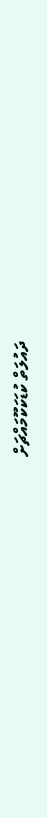ދައުލަތް ކުޑަކަކޫމައްޗަށް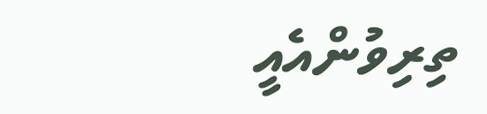ތިރިވުންއެއީ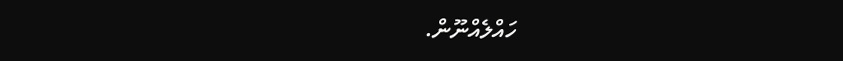ހައްލެއްނޫން.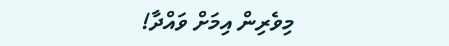މިވެރިން އިމަށް ވައްދާ!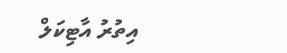އިތުރު އާޓިކަލް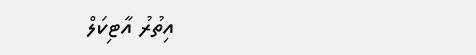އިތުރު އާޓިކަލް